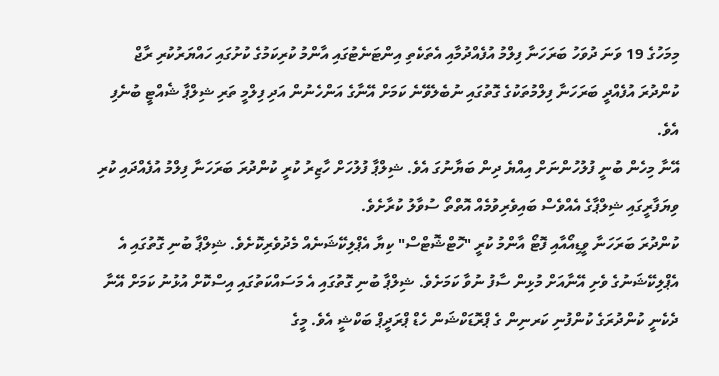މިމަހުގެ 19 ވަނަ ދުވަހު ބަރަހަނާ ފިލްމު އުފެއްދުމާއި އެތަކެތި އިންޓަނެޓުގައި އާންމު ކުރިކަމުގެ ކުށުގައި ހައްޔަރުކުރި ރާޖް ކުންދުރަ އުފެއްދީ ބަރަހަނާ ފިލްމުތަކުގެ ގޮތުގައި ނުބެލެވޭނެ ކަމަށް އޭނާގެ އަންހެނުން އަދި ފިލްމީ ތަރި ޝިލްޕާ ޝެއްޓީ ބުނެފި އެވެ.
އޭނާ މިހެން ބުނީ ފުލުހުންނަށް އިއްޔެ ދިން ބަޔާނުގަ އެވެ. ޝިލްޕާ ފުލުހަށް ހާޒިރު ކުރީ ކުންދުރަ ބަރަހަނާ ފިލްމު އުފެއްދައި ކުރި ވިޔަފާރީގައި ޝިލްޕާގެ އެއްވެސް ބައިވެރިވުމެއް އޮތްތޯ ސުވާލު ކުރާށެވެ.
ކުންދުރަ ބަރަހަނާ ވީޑިއޯއާއި ފޮޓޯ އާންމު ކުރީ "ހޮޓްޝޮޓްސް" ކިޔާ އެޕްލިކޭޝަނެއް މެދުވެރިކޮށެވެ. ޝިލްޕާ ބުނި ގޮތުގައި އެ އެޕްލިކޭޝަނުގެ ވެށި އޭނާއަށް މުޅިން ސާފު ނުވާ ކަމަށެވެ. ޝިލްޕާ ބުނި ގޮތުގައި އެ މަސައްކަތުގައި އިސްކޮށް އުޅުނު ކަމަށް އޭނާ ދެކެނީ ކުންދުރަގެ ކުންފުނި ކަރނިން ގެ ޕްރޮޑަކްޝަން ހެޑް ޕްރަދީޕް ބަކްޝީ އެވެ. މީގެ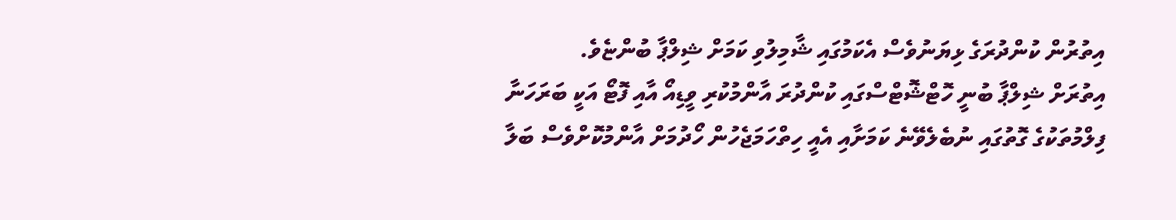އިތުރުން ކުންދުރަގެ ޅިޔަނުވެސް އެކަމުގައި ޝާމިލުވި ކަމަށް ޝިލްޕާ ބުންޏެވެ.
އިތުރަށް ޝިލްޕާ ބުނީ ހޮޓްޝޮޓްސްގައި ކުންދުރަ އާންމުކުރި ވީޑިއޯ އާއި ފޮޓޯ އަކީ ބަރަހަނާ ފިލްމުތަކުގެ ގޮތުގައި ނުބެލެވޭނެ ކަމަށާއި އެއީ ހިތްހަމަޖެހުން ހޯދުމަށް އާންމުކޮށްވެސް ބަލާ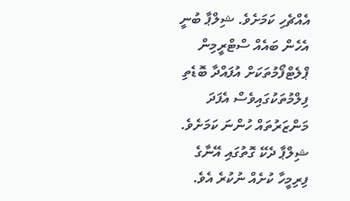އެއްޗެހި ކަމަށެވެ. ޝިލްޕާ ބުނީ އެހެން ބައެއް ސްޓްރީމިން ޕްލެޓްފޯމުތަކަށް އުފައްދާ ބޮޑެތި ފިލްމުތަކުގައިވެސް އެފަދަ މަންޒަރުތައް ހުންނަ ކަމަށެވެ.
ޝިލްޕާ ދެކޭ ގޮތުގައި އޭނާގެ ފިރިމީހާ ކުށެއް ނުކުރެ އެވެ.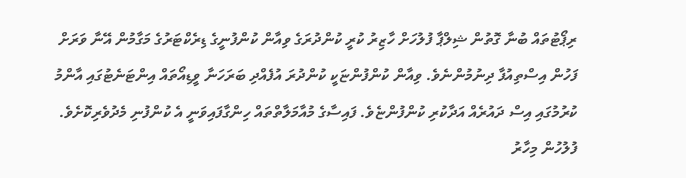ރިޕޯޓުތައް ބުނާ ގޮތުން ޝިލްޕާ ފުލުހަށް ހާޒިރު ކުރީ ކުންދުރަގެ ވިއާން ކުންފުނީގެ ޑިރެކްޓަރުގެ މަގާމުން އޭނާ ވަރަށް ފަހުން އިސްތިއުފާ ދިނުމުންނެވެ. ވިއާން ކުންފުންޏަކީ ކުންދުރަ އުފެއްދި ބަރަހަނާ ވީޑިއޯތައް އިންޓަނެޓުގައި އާންމު ކުރުމުގައި އިސް ދައުރެއް އަދާކުރި ކުންފުންޏެވެ. ފައިސާގެ މުއާމަލާތްތައް ހިންގާފައިވަނީ އެ ކުންފުނި މެދުވެރިކޮށެވެ.
ފުލުހުން މިހާރު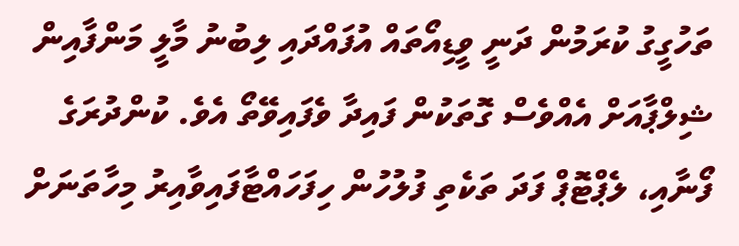ތަހުގީގު ކުރަމުން ދަނީ ވީޑިއޯތައް އުފައްދައި ލިބުނު މާލީ މަންފާއިން ޝިލްޕާއަށް އެއްވެސް ގޮތަކުން ފައިދާ ވެފައިވޭތޯ އެވެ. ކުންދުރަގެ ފޯނާއި، ލެޕްޓޮޕް ފަދަ ތަކެތި ފުލުހުން ހިފަހައްޓާފައިވާއިރު މިހާތަނަށް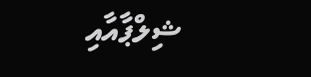ޝިލްޕާއާއި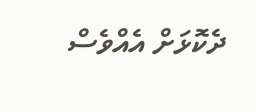ދެކޮޅަށް އެއްވެސް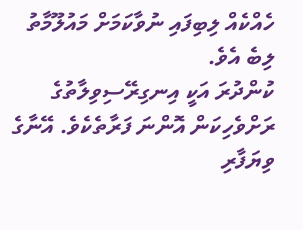ހެއްކެއް ލިބިފައި ނުވާކަމަށް މައުލޫމާތު ލިބެ އެވެ.
ކުންދުރަ އަކީ އިނގިރޭސިވިލާތުގެ ރަށްވެހިކަން އޮންނަ ފަރާތެކެވެ. އޭނާގެ ވިޔަފާރި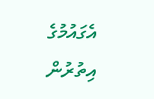އެގައުމުގެ އިތުރުން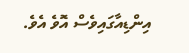އިންޑިއާގައިވެސް އޮވެ އެވެ.